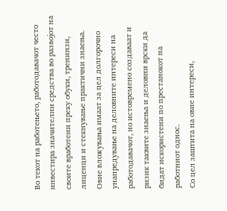Во текот на работењето, работодавачот често инвестира значителни средства во развојот на своите вработени преку обуки, тренинзи, лиценци и стекнување практични знаења. Овие вложувања имаат за цел долгорочно унапредување на деловните интереси на работодавачот, но истовремено создаваат и ризик таквите знаења и деловни врски да бидат искористени по престанокот на работниот однос.
Со цел заштита на овие интереси,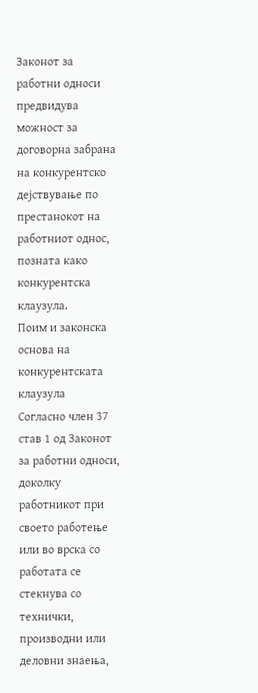Законот за работни односи предвидува можност за договорна забрана на конкурентско дејствување по престанокот на работниот однос, позната како конкурентска клаузула.
Поим и законска основа на конкурентската клаузула
Согласно член 37 став 1 од Законот за работни односи, доколку работникот при своето работење или во врска со работата се стекнува со технички, производни или деловни знаења,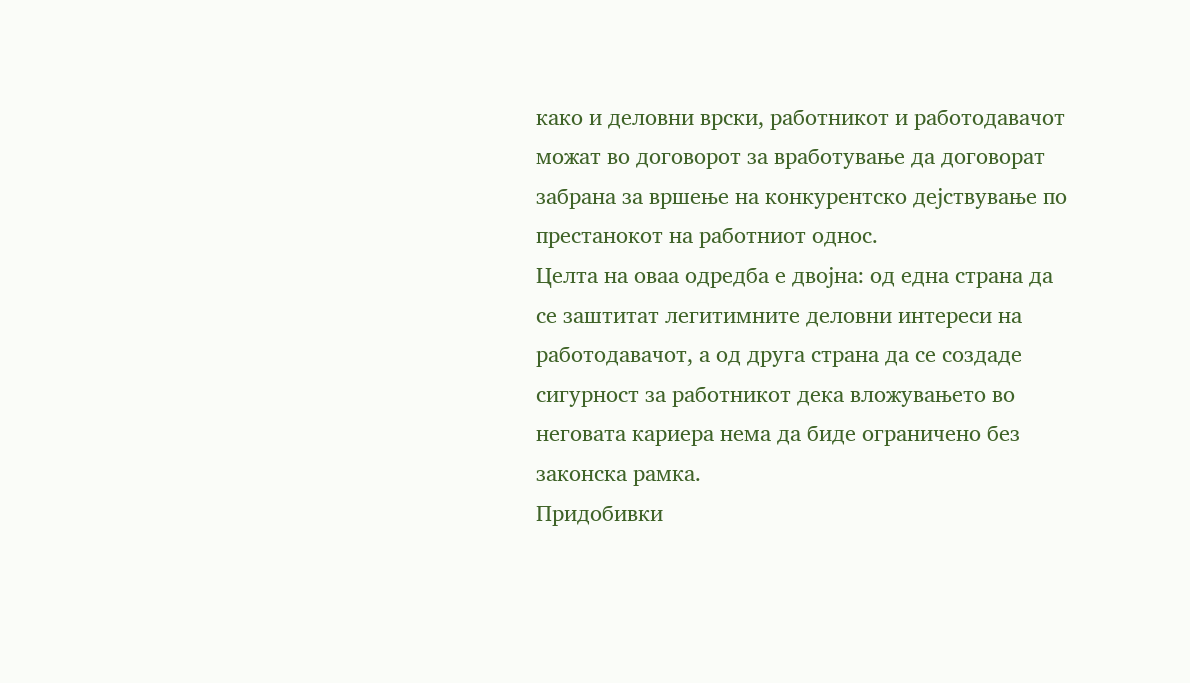како и деловни врски, работникот и работодавачот можат во договорот за вработување да договорат забрана за вршење на конкурентско дејствување по престанокот на работниот однос.
Целта на оваа одредба е двојна: од една страна да се заштитат легитимните деловни интереси на работодавачот, а од друга страна да се создаде сигурност за работникот дека вложувањето во неговата кариера нема да биде ограничено без законска рамка.
Придобивки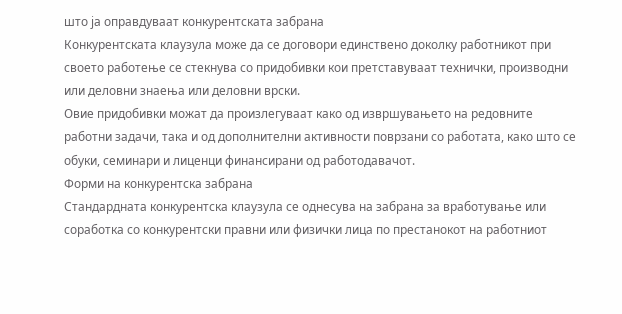што ја оправдуваат конкурентската забрана
Конкурентската клаузула може да се договори единствено доколку работникот при своето работење се стекнува со придобивки кои претставуваат технички, производни или деловни знаења или деловни врски.
Овие придобивки можат да произлегуваат како од извршувањето на редовните работни задачи, така и од дополнителни активности поврзани со работата, како што се обуки, семинари и лиценци финансирани од работодавачот.
Форми на конкурентска забрана
Стандардната конкурентска клаузула се однесува на забрана за вработување или соработка со конкурентски правни или физички лица по престанокот на работниот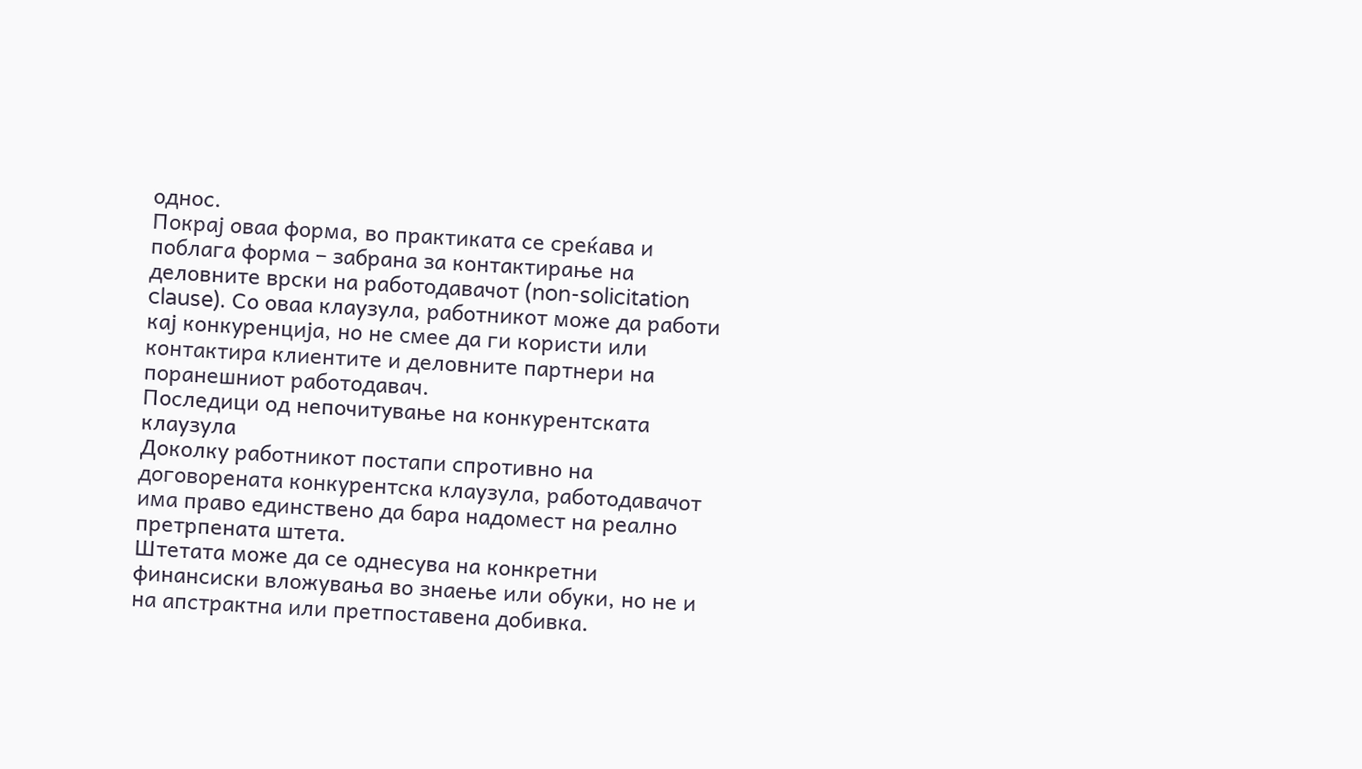однос.
Покрај оваа форма, во практиката се среќава и поблага форма – забрана за контактирање на деловните врски на работодавачот (non-solicitation clause). Со оваа клаузула, работникот може да работи кај конкуренција, но не смее да ги користи или контактира клиентите и деловните партнери на поранешниот работодавач.
Последици од непочитување на конкурентската клаузула
Доколку работникот постапи спротивно на договорената конкурентска клаузула, работодавачот има право единствено да бара надомест на реално претрпената штета.
Штетата може да се однесува на конкретни финансиски вложувања во знаење или обуки, но не и на апстрактна или претпоставена добивка.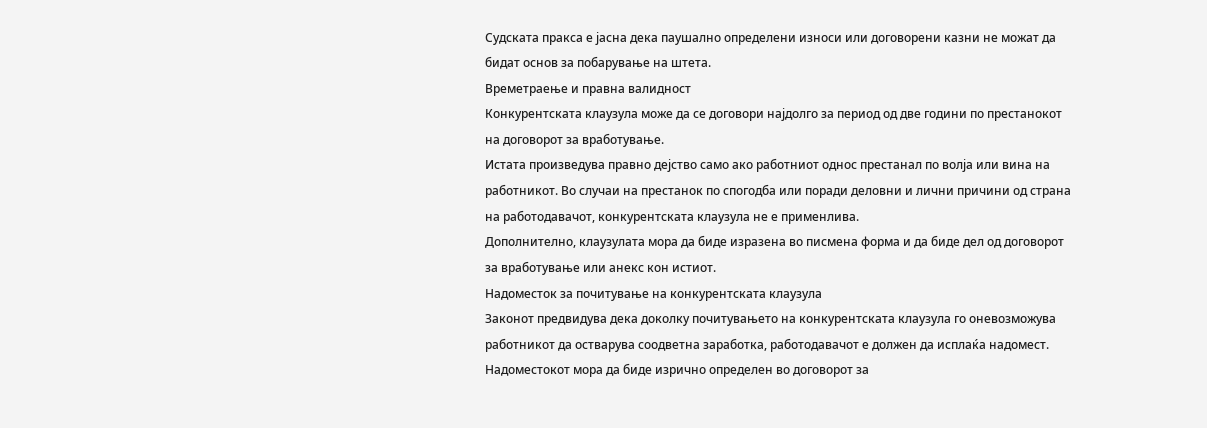Судската пракса е јасна дека паушално определени износи или договорени казни не можат да бидат основ за побарување на штета.
Времетраење и правна валидност
Конкурентската клаузула може да се договори најдолго за период од две години по престанокот на договорот за вработување.
Истата произведува правно дејство само ако работниот однос престанал по волја или вина на работникот. Во случаи на престанок по спогодба или поради деловни и лични причини од страна на работодавачот, конкурентската клаузула не е применлива.
Дополнително, клаузулата мора да биде изразена во писмена форма и да биде дел од договорот за вработување или анекс кон истиот.
Надоместок за почитување на конкурентската клаузула
Законот предвидува дека доколку почитувањето на конкурентската клаузула го оневозможува работникот да остварува соодветна заработка, работодавачот е должен да исплаќа надомест.
Надоместокот мора да биде изрично определен во договорот за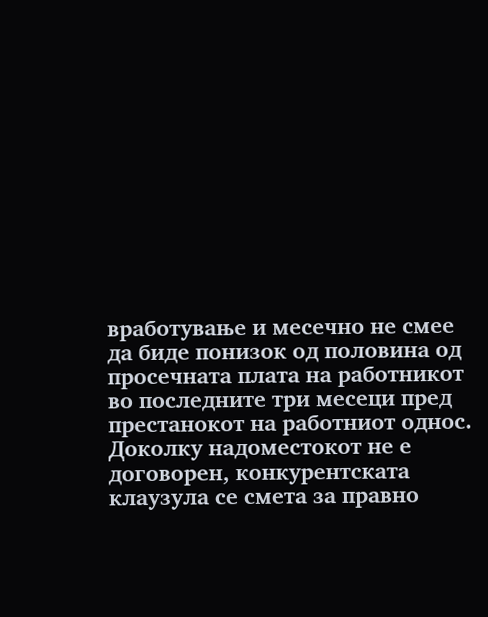вработување и месечно не смее да биде понизок од половина од просечната плата на работникот во последните три месеци пред престанокот на работниот однос.
Доколку надоместокот не е договорен, конкурентската клаузула се смета за правно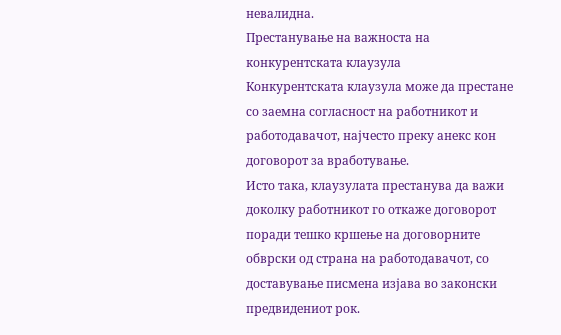невалидна.
Престанување на важноста на конкурентската клаузула
Конкурентската клаузула може да престане со заемна согласност на работникот и работодавачот, најчесто преку анекс кон договорот за вработување.
Исто така, клаузулата престанува да важи доколку работникот го откаже договорот поради тешко кршење на договорните обврски од страна на работодавачот, со доставување писмена изјава во законски предвидениот рок.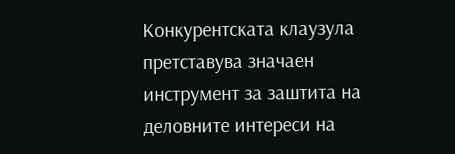Конкурентската клаузула претставува значаен инструмент за заштита на деловните интереси на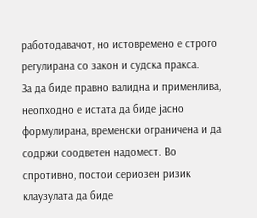работодавачот, но истовремено е строго регулирана со закон и судска пракса.
За да биде правно валидна и применлива, неопходно е истата да биде јасно формулирана, временски ограничена и да содржи соодветен надомест. Во спротивно, постои сериозен ризик клаузулата да биде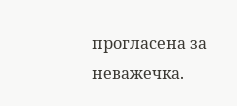прогласена за неважечка.